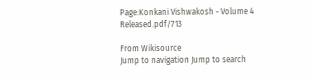Page:Konkani Vishwakosh - Volume 4 Released.pdf/713

From Wikisource
Jump to navigation Jump to search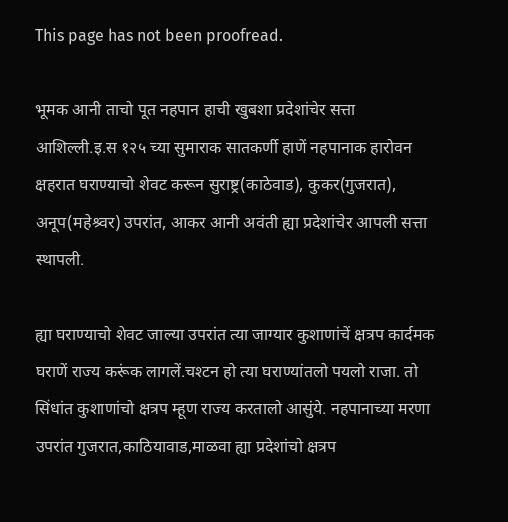This page has not been proofread.

भूमक आनी ताचो पूत नहपान हाची खुबशा प्रदेशांचेर सत्ता आशिल्ली.इ.स १२५ च्या सुमाराक सातकर्णी हाणें नहपानाक हारोवन क्षहरात घराण्याचो शेवट करून सुराष्ट्र‍(काठेवाड), कुकर(गुजरात), अनूप(महेश्र्वर) उपरांत, आकर आनी अवंती ह्या प्रदेशांचेर आपली सत्ता स्थापली.

ह्या घराण्याचो शेवट जाल्या उपरांत त्या जाग्यार कुशाणांचें क्ष‍‌त्रप कार्दमक घराणें राज्य करूंक लागलें.चश्टन हो त्या घराण्यांतलो पयलो राजा. तो सिंधांत कुशाणांचो क्ष‍त्रप म्हूण राज्य करतालो आसुंये. नहपानाच्या मरणा उपरांत गुजरात,काठियावाड,माळवा ह्या प्रदेशांचो क्षत्रप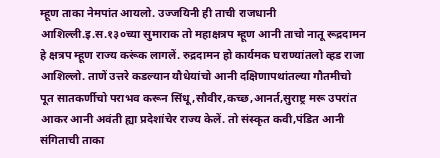म्हूण ताका नेमपांत आयलो. उज्जयिनी ही ताची राजधानी आशिल्ली.इ.स.१३०च्या सुमाराक तो महाक्षत्रप म्हूण आनी ताचो नातू रूद्रदामन हे क्षत्रप म्हूण राज्य करूंक लागलें. रुद्रदामन हो कार्यमक घराण्यांतलो व्हड राजा आशिल्लो. ताणें उत्तरे कडल्यान यौधेयांचो आनी दक्षिणापथांतल्या गौतमीचो पूत सातकर्णीचो पराभव करून सिंधू,सौवीर,कच्छ,आनर्त,सुराष्ट्र मरू उपरांत आकर आनी अवंती ह्या प्रदेशांचेर राज्य केलें. तो संस्कृत कवी,पंडित आनी संगिताची ताका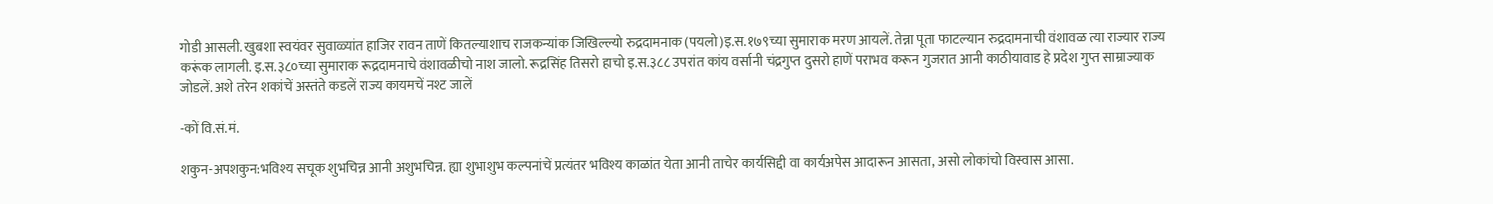गोडी आसली. खुबशा स्वयंवर सुवाळ्यांत हाजिर रावन ताणें कितल्याशाच राजकन्यांक जिखिल्ल्यो रुद्रदामनाक (पयलो)इ.स.१७९च्या सुमाराक मरण आयलें. तेन्ना पूता फाटल्यान रुद्रदामनाची वंशावळ त्या राज्यार राज्य करूंक लागली. इ.स.३८०च्या सुमाराक रूद्रदामनाचे वंशावळीचो नाश जालो. रूद्रसिंह तिसरो हाचो इ.स.३८८ उपरांत कांय वर्सानी चंद्रगुप्त दुसरो हाणें पराभव करून गुजरात आनी काठीयावाड हे प्रदेश गुप्त साम्राज्याक जोडलें. अशे तरेन शकांचें अस्तंते कडलें राज्य कायमचें नश्ट जालें

-कों वि.सं.मं.

शकुन-अपशकुन:भविश्य सचूक शुभचिन्न आनी अशुभचिन्न. ह्या शुभाशुभ कल्पनांचें प्रत्यंतर भविश्य काळांत येता आनी ताचेर कार्यसिद्दी वा कार्यअपेस आदारून आसता, असो लोकांचो विस्वास आसा.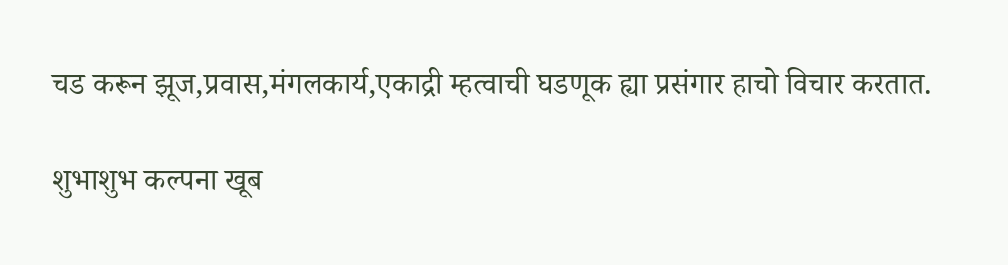चड करून झूज,प्रवास,मंगलकार्य,एकाद्री म्हत्वाची घडणूक ह्या प्रसंगार हाचो विचार करतात.

शुभाशुभ कल्पना खूब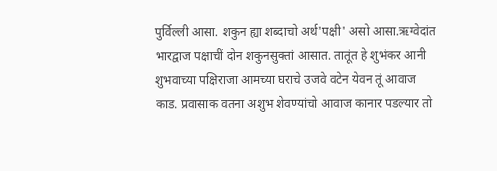पुर्विल्ली आसा. शकुन ह्या शब्दाचो अर्थ'पक्षी' असो आसा.ऋग्वेदांत भारद्वाज पक्षाचीं दोन शकुनसुक्तां आसात. तातूंत हे शुभंकर आनी शुभवाच्या पक्षिराजा आमच्या घराचे उजवे वटेन येवन तूं आवाज काड. प्रवासाक वतना अशुभ शेवण्यांचो आवाज कानार पडल्यार तो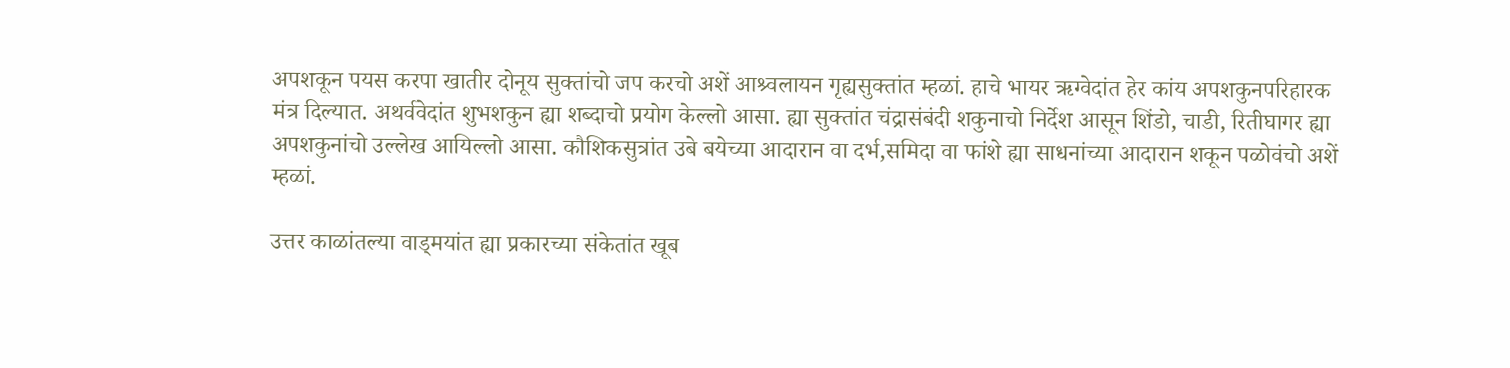अपशकून पयस करपा खातीर दोनूय सुक्तांचो जप करचो अशें आश्र्वलायन गृह्यसुक्तांत म्हळां. हाचे भायर ऋग्वेदांत हेर कांय अपशकुनपरिहारक मंत्र दिल्यात. अथर्ववेदांत शुभशकुन ह्या शब्दाचो प्रयोग केल्लो आसा. ह्या सुक्तांत चंद्रासंबंदी शकुनाचो निर्देश आसून शिंडो, चाडी, रितीघागर ह्या अपशकुनांचो उल्लेख आयिल्लो आसा. कौशिकसुत्रांत उबे बयेच्या आदारान वा दर्भ,समिदा वा फांशे ह्या साधनांच्या आदारान शकून पळोवंचो अशें म्हळां.

उत्तर काळांतल्या वाड्मयांत ह्या प्रकारच्या संकेतांत खूब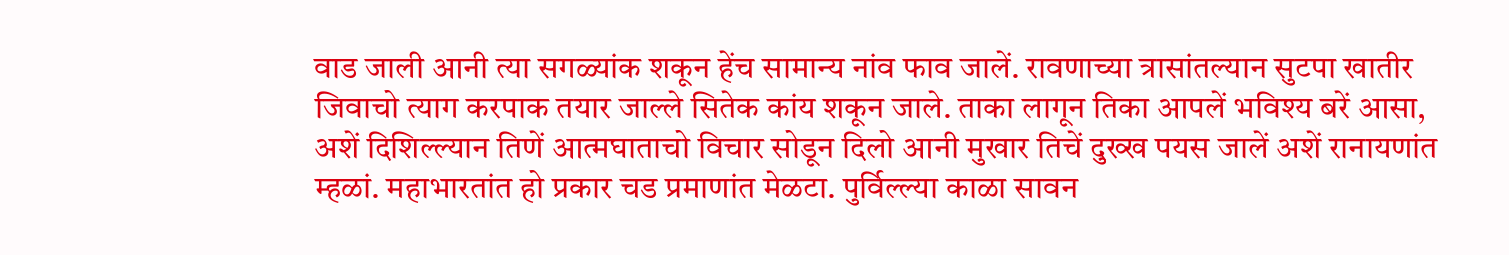वाड जाली आनी त्या सगळ्यांक शकून हेंच सामान्य नांव फाव जालें. रावणाच्या त्रासांतल्यान सुटपा खातीर जिवाचो त्याग करपाक तयार जाल्ले सितेक कांय शकून जाले. ताका लागून तिका आपलें भविश्य बरें आसा, अशें दिशिल्ल्यान तिणें आत्मघाताचो विचार सोडून दिलो आनी मुखार तिचें दुख्ख पयस जालें अशें रानायणांत म्हळां. महाभारतांत हो प्रकार चड प्रमाणांत मेळटा. पुर्विल्ल्या काळा सावन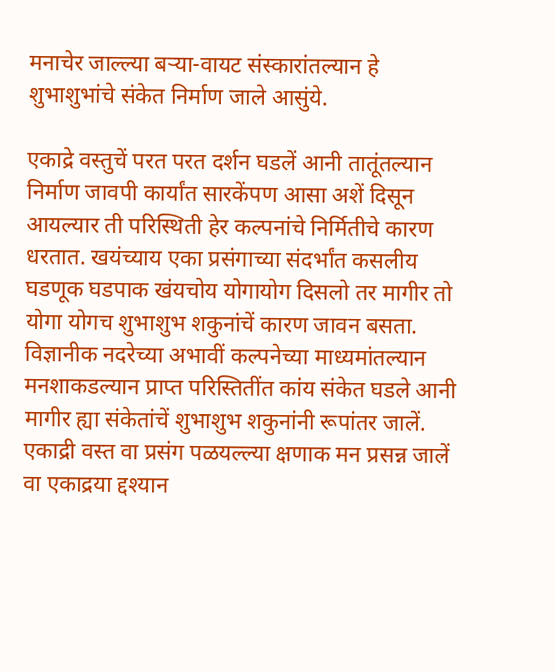मनाचेर जाल्ल्या बऱ्या-वायट संस्कारांतल्यान हे शुभाशुभांचे संकेत निर्माण जाले आसुंये.

एकाद्रे वस्तुचें परत परत दर्शन घडलें आनी तातूंतल्यान निर्माण जावपी कार्यांत सारकेंपण आसा अशें दिसून आयल्यार ती परिस्थिती हेर कल्पनांचे निर्मितीचे कारण धरतात. खयंच्याय एका प्रसंगाच्या संदर्भांत कसलीय घडणूक घडपाक खंयचोय योगायोग दिसलो तर मागीर तो योगा योगच शुभाशुभ शकुनांचें कारण जावन बसता. विज्ञानीक नदरेच्या अभावीं कल्पनेच्या माध्यमांतल्यान मनशाकडल्यान प्राप्त परिस्तितींत कांय संकेत घडले आनी मागीर ह्या संकेतांचें शुभाशुभ शकुनांनी रूपांतर जालें. एकाद्री वस्त वा प्रसंग पळयल्ल्या क्षणाक मन प्रसन्न जालें वा एकाद्रया द्दश्यान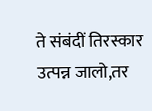ते संबंदीं तिरस्कार उत्पन्न जालो,तर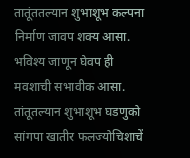तातूंततल्यान शुभाशूभ कल्पना निर्माण जावप शक्य आसा. भविश्य जाणून घेवप ही मवशाची सभावीक आसा. तांतूतल्यान शुभाशूभ घडणुको सांगपा खातीर फलज्योचिशाचें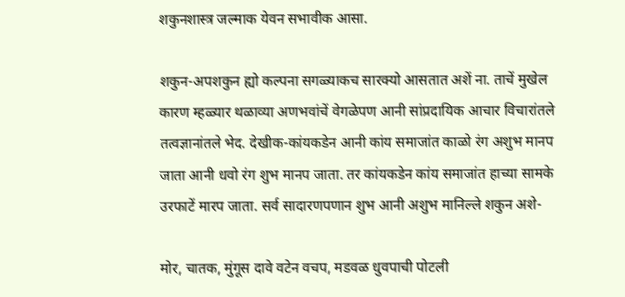शकुनशास्त्र जल्माक येवन सभावीक आसा.

शकुन-अपशकुन ह्यो कल्पना सगळ्याकच सारक्यो आसतात अशें ना. ताचें मुखेल कारण म्हळ्यार थळाव्या अणभवांचें वेगळेपण आनी सांप्रदायिक आचार विचारांतले तत्व‍ज्ञानांतले भेद. देखीक-कांयकडेन आनी कांय समाजांत काळो रंग अशुभ मानप जाता आनी धवो रंग शुभ मानप जाता. तर कांयकडेन कांय समाजांत हाच्या सामके उरफाटें मारप जाता. सर्व सादारणपणान शुभ आनी अशुभ मानिल्ले शकुन अशे-

मोर, चातक, मुंगूस दावे वटेन वचप, मडवळ धुवपाची पोटली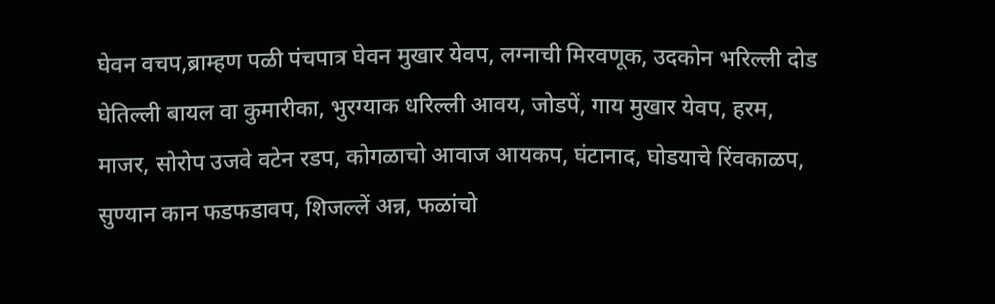घेवन वचप,ब्राम्हण पळी पंचपात्र घेवन मुखार येवप, लग्नाची मिरवणूक, उदकोन भरिल्ली दोड घेतिल्ली बायल वा कुमारीका, भुरग्याक धरिल्ली आवय, जोडपें, गाय मुखार येवप, हरम, माजर, सोरोप उजवे वटेन रडप, कोगळाचो आवाज आयकप, घंटानाद, घोडयाचे रिंवकाळप, सुण्यान कान फडफडावप, शिजल्लें अन्न, फळांचो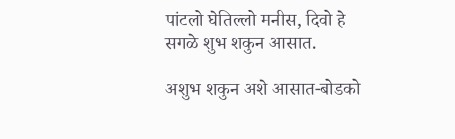पांटलो घेतिल्लो मनीस, दिवो हे सगळे शुभ शकुन आसात.

अशुभ शकुन अशे आसात-बोडको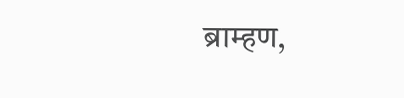ब्राम्हण,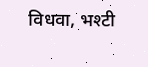विधवा, भश्टी